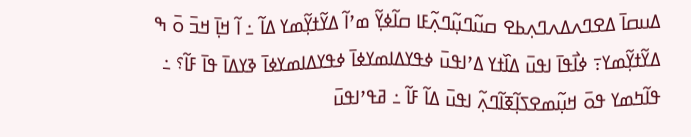ߡߎߛߊ߫ ߡߐߣߍߡߍߣߍ߲ߕߐ ߛߎ߬ߣߎ߲߬ߣߍ߲߬ߓߊ ߛߊ߬ߦߌ߲߬ ߘߴߊ߬ ߡߌ߬ߙߌ߲߬ߘߌ ߡߊ߬ ߸ ߊ߬ ߞߊ߲߫ ߞߏ߫ ߋ߫ ߒ ߡߌ߬ߙߌ߲߬ߘߌ߹ ߦߊ߯ߟߊ߫ ߊߟߎ߫ ߡߊ߰ߙߌ ߡߴߊߟߎ߫ ߦߟߌߡߊߘߌߦߊ߫ ߦߟߌߡߊߘߌߦߊ߫ ߢߌߡߊ߫ ߟߊ߫ ߓߊ߬؟ ߸ ߟߊ߬ߤߘߌ ߟߋ߫ ߞߎ߲߬ߘߐߖߊ߲߬ߧߊ߬ߣߍ߲߬ ߊߟߎ߫ ߡߊ߬ ߓߊ߬ ߸ ߥߟߴߊߟߎ߫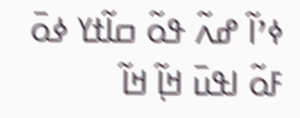ߦߴߊ߬ ߝߍ߬ ߟߋ߬ ߛߊ߬ߙߌ ߦߋ߫ ߓߋ߬ ߊߟߎ߫ ߞߊ߲߬ ߞߊ߬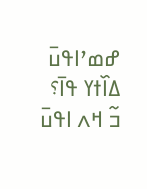ߝߘߴߊߟߎ߫ ߡߊ߰ߙߌ ߟߊ߫؟ ߏ߬ ߞߍ ߊߟߎ߫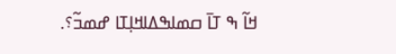ߞߊ߬ ߒ ߠߊ߫ ߛߘߊߒߡߊߞߊ߲ߠߊ ߝߘߏ߬؟.